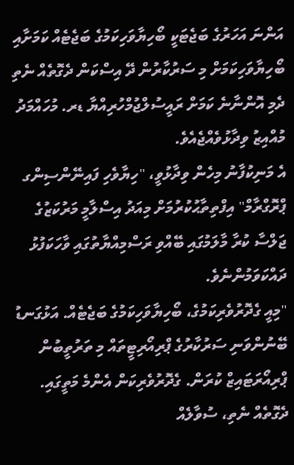އަންނަ އަހަރުގެ ބަޖެޓަކީ ބޯހިޔާވަހިކަމުގެ ބަޖެޓެއް ކަމަށާއި ބޯހިޔާވަހިކަމަށް މި ސަރުކާރުން ދޭ އިސްކަން ދެގޮތެއް ނެތި ދެމި އޮންނާނެ ކަމަށް ރައީސުލްޖުމްހުރިއްޔާ ޑރ. މުހައްމަދު މުއްއިޒު ވިދާޅުވެއްޖެއެވެ.
އެ މަނިކުފާނު މިހެން ވިދާޅުވީ، "ހިޔާވެހި ފައިނޭންސިންގ ޕްރޮގްރާމް" އިފްތިތާޙުކުރުމަށް މިއަދު އިސްލާމީ މަރުކަޒުގެ ޖަލްސާ ކުރާ މާލަމުގައި ބޭއްވި ރަސްމިއްޔާތުގައި ވާހަކަފުޅު ދައްކަވަމުންނެވެ.
"މިއީ ގެދޮރުވެރިކަމުގެ، ބޯހިޔާވަހިކަމުގެ ބަޖެޓެއް. އަޅުގަނޑު ބޭނުންވަނި ސަރުކާރުގެ ޕްރިއޯރިޓީތައް މި ތަރުތީބުން ޕްރިއޯރަޓައިޒް ކުރަން. ގެދޮރުވެރިކަން އެންމެ މަތީގައި. ދެގޮތެއް ނެތި، ސުވާލެއް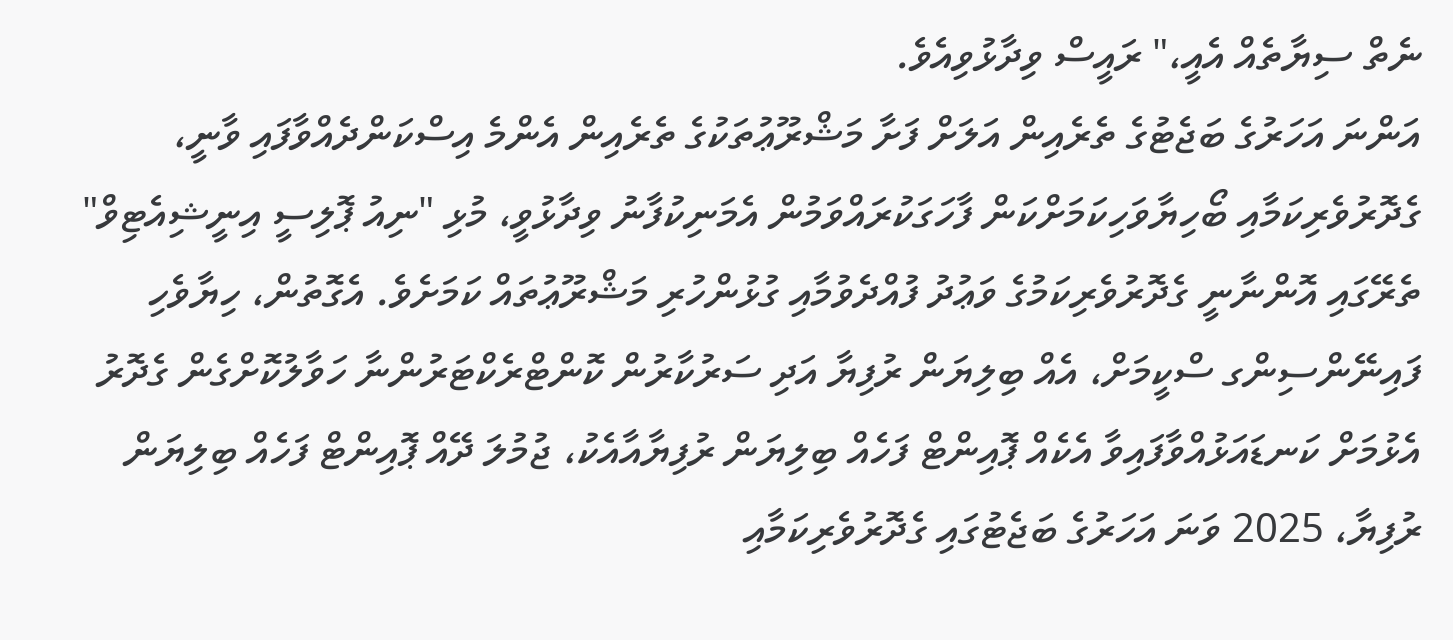ނެތް ސިޔާތެއް އެއީ،" ރައީސް ވިދާޅުވިއެވެ.
އަންނަ އަހަރުގެ ބަޖެޓުގެ ތެރެއިން އަލަށް ފަށާ މަޝްރޫޢުތަކުގެ ތެރެއިން އެންމެ އިސްކަންދެއްވާފައި ވާނީ، ގެދޮރުވެރިކަމާއި ބޯހިޔާވަހިކަމަށްކަން ފާހަގަކުރައްވަމުން އެމަނިކުފާނު ވިދާޅުވީ، މުޅި "ނިއު ޕޮލިސީ އިނީޝިއެޓިވް" ތެރޭގައި އޮންނާނީ ގެދޮރުވެރިކަމުގެ ވަޢުދު ފުއްދެވުމާއި ގުޅުންހުރި މަޝްރޫޢުތައް ކަމަށެވެ. އެގޮތުން، ހިޔާވެހި ފައިނޭންސިންގ ސްކީމަށް، އެއް ބިލިޔަން ރުފިޔާ އަދި ސަރުކާރުން ކޮންޓްރެކްޓަރުންނާ ހަވާލުކޮށްގެން ގެދޮރު އެޅުމަށް ކަނޑައަޅުއްވާފައިވާ އެކެއް ޕޮއިންޓް ފަހެއް ބިލިޔަން ރުފިޔާއާއެކު، ޖުމުލަ ދޭއް ޕޮއިންޓް ފަހެއް ބިލިޔަން ރުފިޔާ، 2025 ވަނަ އަހަރުގެ ބަޖެޓުގައި ގެދޮރުވެރިކަމާއި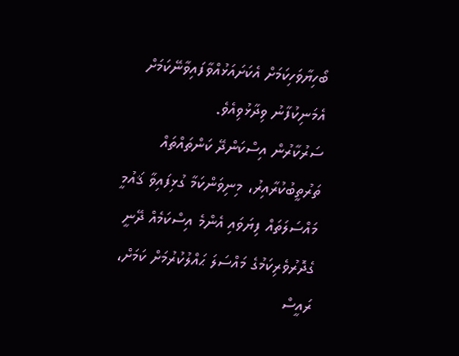ބޯހިޔާވަހިކަމަށް އެކަށައަޅުއްވާފައިވާނޭކަމަށް އެމަނިކުފާނު ވިދާޅުވިއެވެ.
ސަރުކާރުން އިސްކަންދޭ ކަންތައްތައް ތަރުތީބުކުރާއިރު، މިނިވަންކަމާ ގުޅިފައިވާ ޤައުމީ މައްސަލަތައް ފިޔަވައި އެންމެ އިސްކަމެއް ދޭނީ ގެދޮރުވެރިކަމުގެ މައްސަލަ ޙައްލުކުރުމަށް ކަމަށް، ރައީސް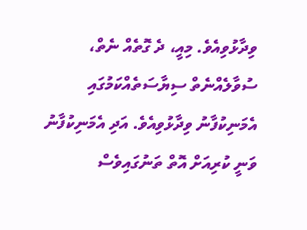ވިދާޅުވިއެވެ. މިއީ، ދެ ގޮތެއް ނެތް، ސުވާލެއްނެތް ސިޔާސަތެއްކަމުގައި އެމަނިކުފާނު ވިދާޅުވިއެވެ. އަދި އެމަނިކުފާނު ވަނީ ކުރިއަށް އޮތް ތަނުގައިވެސް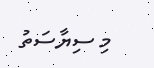މި ސިޔާސަތު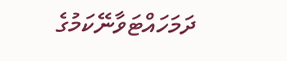ދަމަހައްޓަވާނޭކަމުގެ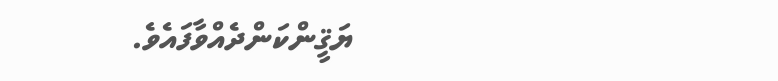ޔަޤީންކަންދެއްވާފައެވެ.